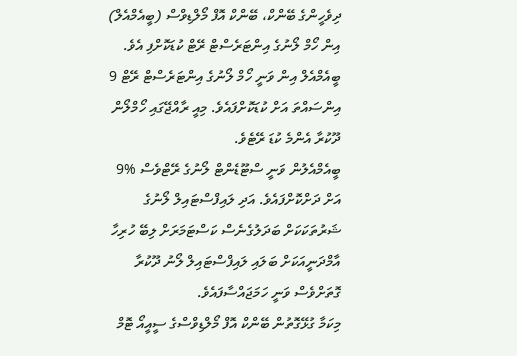ދިވެހީންގެ ބޭންކް، ބޭންކް އޮފް މޯލްޑިވްސް (ބީއެމްއެލް) އިން ހޯމް ލޯނުގެ އިންޓަރެސްޓް ރޭޓް ކުޑަކޮށްފި އެވެ.
ބީއެމްއެލް އިން ވަނީ ހޯމް ލޯނުގެ އިންޓަރެސްޓް ރޭޓް 9 އިންސައްތަ އަށް ކުޑަކޮށްފައެވެ. މިއީ ރާއްޖޭގައި ހޯމްލޯން ދޫކުރާ އެންމެ ކުޑަ ރޭޓެވެ.
ބީއެމްއެލުން ވަނީ ސްޓޫޑެންޓް ލޯނުގެ ރޭޓްވެސް %9 އަށް ދަށްކޮށްފައެވެ. އަދި ލައިފްސްޓައިލް ލޯނުގެ ޝަރުތަކަކަށް ބަދަލުގެނެސް ކަސްޓަމަރަށް ލިބޭ ހުރިހާ އާމްދަނީއަކަށް ބަލައި ލައިފްސްޓައިލް ލޯނު ދޫކުރާ ގޮތަށްވެސް ވަނީ ހަމަޖައްސާފައެވެ.
މިކަމާ ގުޅޭގޮތުން ބޭންކް އޮފް މޯލްޑިވްސްގެ ސީއީއޯ ޓޮމް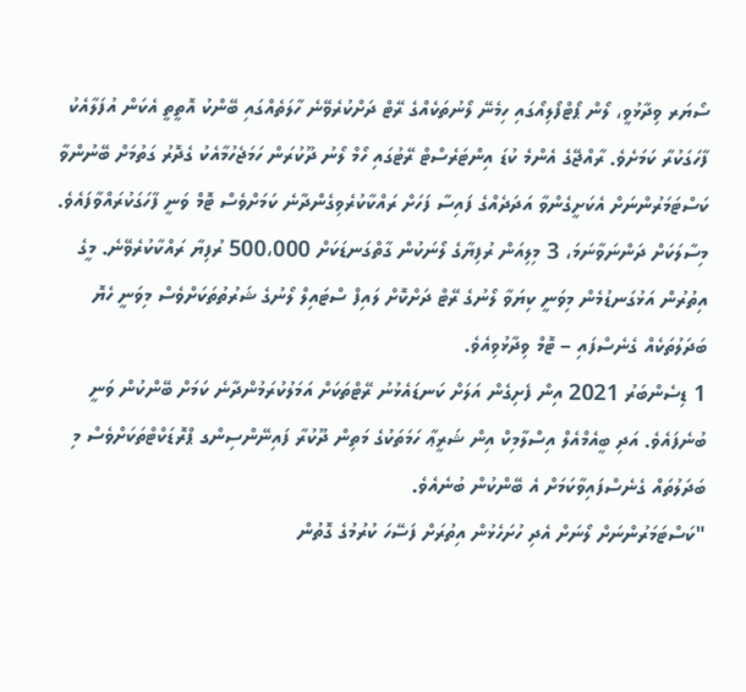ސޯޔަރ ވިދާޅުވީ، ލޯން ޕޯޓްފޯލިއޯގައި ހިމެނޭ ލޯނުތަކެއްގެ ރޭޓް ދަށްކުރެވޭނެ ހާލަތެއްގައި ބޭންކު އޮތީތީ އެކަން އުފަލާއެކު ފާހަގަކުރާ ކަމަށެވެ. ރާއްޖޭގެ އެންމެ ކުޑަ އިންޓަރެސްޓް ރޭޓުގައި ހޯމް ލޯނު ދޫކުރަން ހަމަޖެހުމާއެކު ގެދޮރު ގަތުމަށް ބޭނުންވާ ކަސްޓަމަރުންނަށް އެކަށީގެންވާ އަދަދެއްގެ ފައިސާ ފަހަށް ރައްކާކުރެވިގެންދާނެ ކަމަށްވެސް ޓޮމް ވަނީ ފާހަގަކުރައްވާފައެވެ.
މިސާލަކަށް ދަންނަވާނަމަ، 3 މިލިއަން ރުފިޔާގެ ލޯނަކުން ގާތްގަނޑަކަށް 500،000 ރުފިޔާ ރައްކާކުރެވޭނެ. މީގެ އިތުރުން އަޅުގަނޑުމެން މިވަނީ ކިޔަވާ ލޯނުގެ ރޭޓް ދަށްކޮށް ލައިފް ސްޓައިލް ލޯނުގެ ޝަރުތުތަކަށްވެސް މިވަނީ ހެޔޮ ބަދަލުތަކެއް ގެނެސްފައި – ޓޮމް ވިދާޅުވިއެވެ.
1 ޑިސެންބަރު 2021 އިން ފެށިގެން އަލަށް ކަނޑައެޅުނު ރޭޓްތަކަށް އަމަލުކުރަމުންދާނެ ކަމަށް ބޭންކުން ވަނީ ބުނެފައެވެ. އަދި ބީއެމްއެލް އިސްލާމިކް އިން ޝަރީޢާ ހަމަތަކުގެ މަތިން ދޫކުރާ ފައިނޭންސިންގ ޕްރޮޑަކްޓްތަކަށްވެސް މި ބަދަލުތައް ގެނެސްފައިވާކަމަށް އެ ބޭންކުން ބުނެއެވެ.
"ކަސްޓަމަރުންނަށް ލޯނަށް އެދި ހުށަހެޅުން އިތުރަށް ފަސޭހަ ކުރުމުގެ ގޮތުން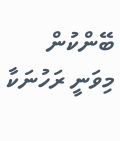ބޭންކުން މިވަނީ ރަހުނަކާ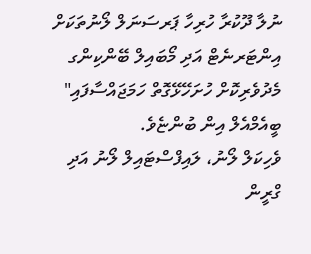ނުލާ ދޫކުރާ ހުރިހާ ޕަރސަނަލް ލޯނުތަކަށް އިންޓަރނެޓް އަދި މޯބައިލް ބޭންކިންގ މެދުވެރިކޮށް ހުށަހޭޅޭގޮތް ހަމަޖައްސާފައި" ބީއެމްއެލް އިން ބުންޏެވެ.
ވެހިކަލް ލޯނު، ލައިފްސްޓައިލް ލޯނު އަދި ގްރީން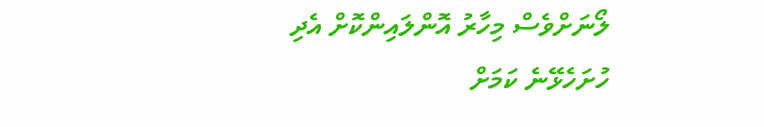ލޯނަށްވެސް މިހާރު އޮންލައިންކޮށް އެދި ހުށަހެޅޭނެ ކަމަށް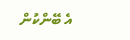އެ ބޭންކުން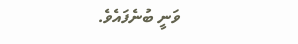ވަނީ ބުނެފައެވެ.